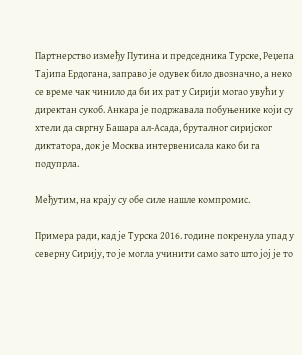Партнерство између Путина и председника Турске, Реџепа Тајипа Ердогана, заправо је одувек било двозначно, а неко се време чак чинило да би их рат у Сирији могао увући у директан сукоб. Анкара је подржавала побуњенике који су хтели да свргну Башара ал-Асада, бруталног сиријског диктатора, док је Москва интервенисала како би га подупрла.

Међутим, на крају су обе силе нашле компромис.

Примера ради, кад је Турска 2016. године покренула упад у северну Сирију, то је могла учинити само зато што јој је то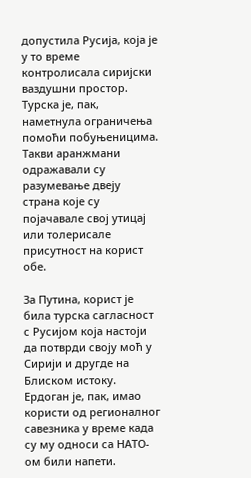допустила Русија, која је у то време контролисала сиријски ваздушни простор. Турска је, пак, наметнула ограничења помоћи побуњеницима. Такви аранжмани одражавали су разумевање двеју страна које су појачавале свој утицај или толерисале присутност на корист обе.

За Путина, корист је била турска сагласност с Русијом која настоји да потврди своју моћ у Сирији и другде на Блиском истоку. Ердоган је, пак, имао користи од регионалног савезника у време када су му односи са НАТО-ом били напети.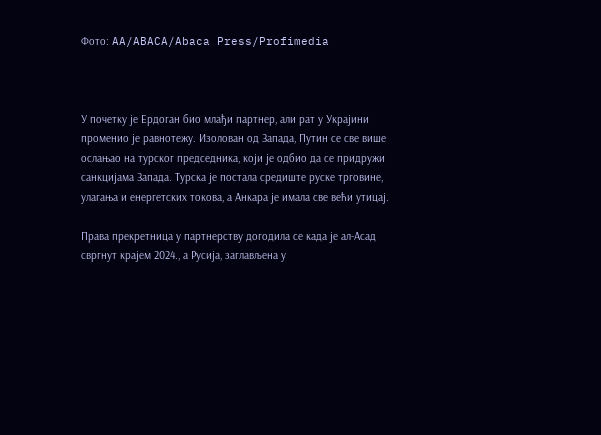Фото: AA/ABACA/Abaca Press/Profimedia



У почетку је Ердоган био млађи партнер, али рат у Украјини променио је равнотежу. Изолован од Запада, Путин се све више ослањао на турског председника, који је одбио да се придружи санкцијама Запада. Турска је постала средиште руске трговине, улагања и енергетских токова, а Анкара је имала све већи утицај.

Права прекретница у партнерству догодила се када је ал-Асад свргнут крајем 2024., а Русија, заглављена у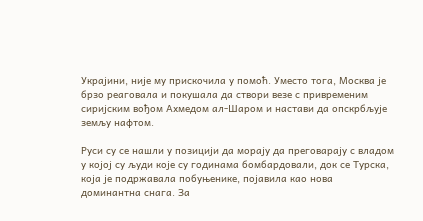Украјини, није му прискочила у помоћ. Уместо тога, Москва је брзо реаговала и покушала да створи везе с привременим сиријским вођом Ахмедом ал-Шаром и настави да опскрбљује земљу нафтом.

Руси су се нашли у позицији да морају да преговарају с владом у којој су људи које су годинама бомбардовали, док се Турска, која је подржавала побуњенике, појавила као нова доминантна снага. За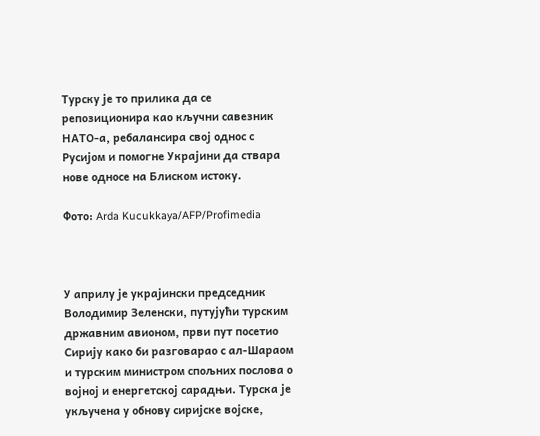Турску је то прилика да се репозиционира као кључни савезник НАТО-а, ребалансира свој однос с Русијом и помогне Украјини да ствара нове односе на Блиском истоку.

Фото: Arda Kucukkaya/AFP/Profimedia



У априлу је украјински председник Володимир Зеленски, путујући турским државним авионом, први пут посетио Сирију како би разговарао с ал-Шараом и турским министром спољних послова о војној и енергетској сарадњи. Турска је укључена у обнову сиријске војске,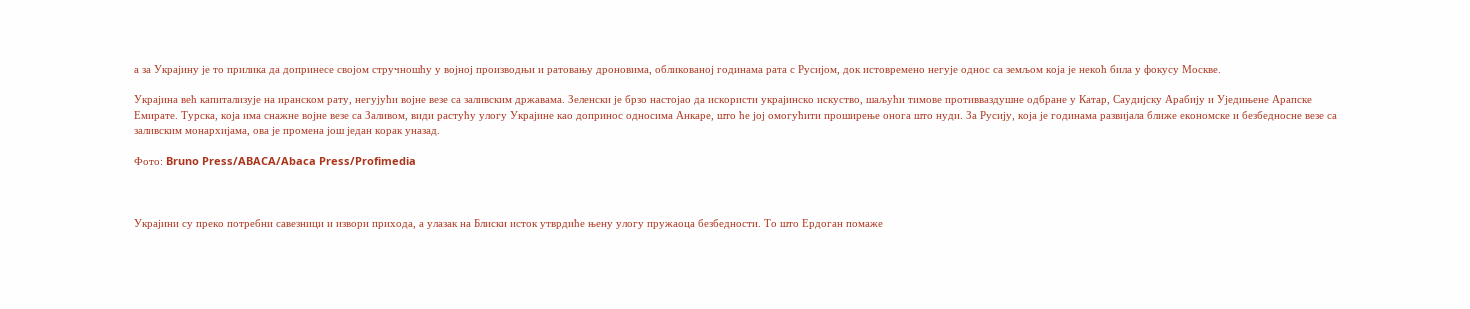а за Украјину је то прилика да допринесе својом стручношћу у војној производњи и ратовању дроновима, обликованој годинама рата с Русијом, док истовремено негује однос са земљом која је некоћ била у фокусу Москве.

Украјина већ капитализује на иранском рату, негујући војне везе са заливским државама. Зеленски је брзо настојао да искористи украјинско искуство, шаљући тимове противваздушне одбране у Катар, Саудијску Арабију и Уједињене Арапске Емирате. Турска, која има снажне војне везе са Заливом, види растућу улогу Украјине као допринос односима Анкаре, што ће јој омогућити проширење онога што нуди. За Русију, која је годинама развијала ближе економске и безбедносне везе са заливским монархијама, ова је промена још један корак уназад.

Фото: Bruno Press/ABACA/Abaca Press/Profimedia



Украјини су преко потребни савезници и извори прихода, а улазак на Блиски исток утврдиће њену улогу пружаоца безбедности. То што Ердоган помаже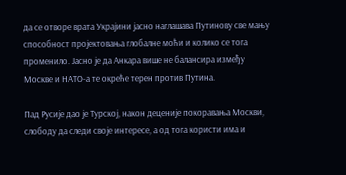да се отворе врата Украјини јасно наглашава Путинову све мању способност пројектовања глобалне моћи и колико се тога променило. Јасно је да Анкара више не балансира између Москве и НАТО-а те окреће терен против Путина.

Пад Русије дао је Турској, након деценије покоравања Москви, слободу да следи своје интересе, а од тога користи има и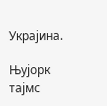Украјина.

Њујорк тајмс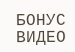БОНУС ВИДЕО